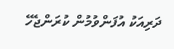ދަރިއަކު އުފަންވުމުން ކުރަންޖެހޭ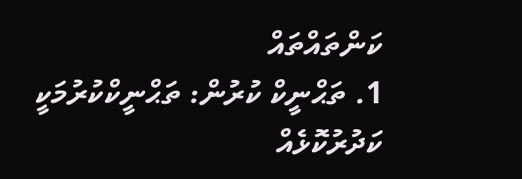ކަންތައްތައް
1. ތަޙްނީކް ކުރުން: ތަޙްނީކްކުރުމަކީ ކަދުރުކޮޅެއް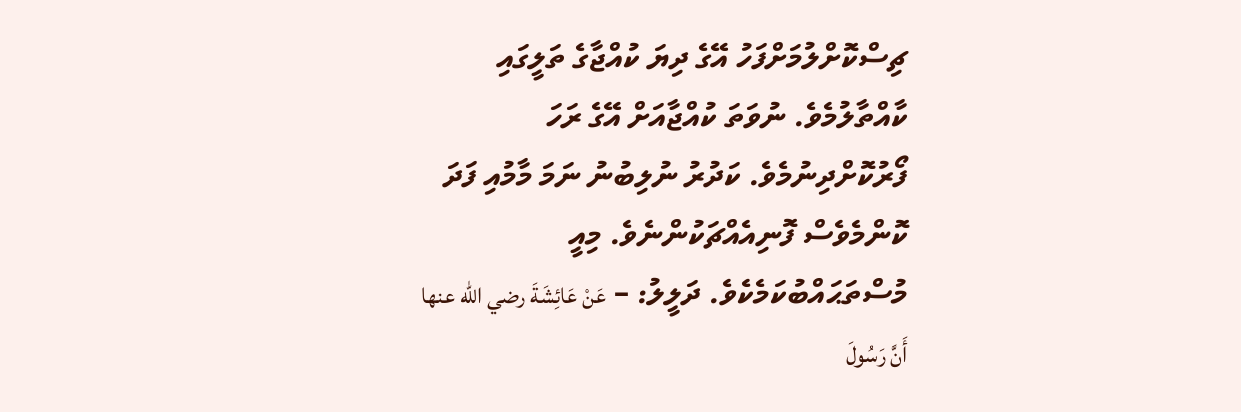ޗިސްކޮށްލުމަށްފަހު އޭގެ ދިޔަ ކުއްޖާގެ ތަލީގައި ކާއްތާލުމެވެ. ނުވަތަ ކުއްޖާއަށް އޭގެ ރަހަ ފޯރުކޮށްދިނުމެވެ. ކަދުރު ނުލިބުނު ނަމަ މާމުއި ފަދަ ކޮންމެވެސް ފޮނިއެއްޗަކުންނެވެ. މިއީ މުސްތަޙައްބުކަމެކެވެ. ދަލީލު: – عَنْ عَائِشَةَ رضي الله عنها أَنَّ رَسُولَ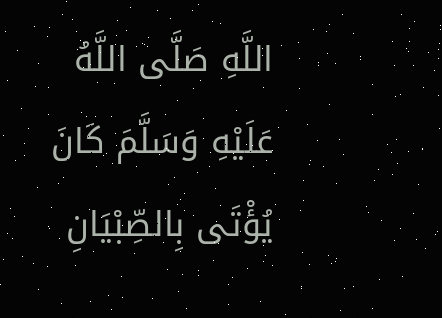اللَّهِ صَلَّى اللَّهُ عَلَيْهِ وَسَلَّمَ كَانَ يُؤْتَى بِالصِّبْيَانِ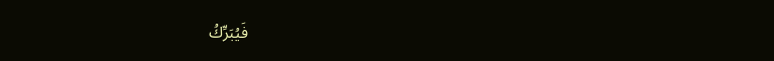فَيُبَرِّكُ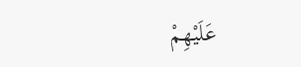عَلَيْهِمْ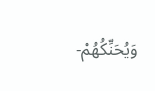وَيُحَنِّكُهُمْ-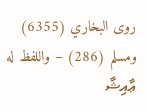روى البخاري (6355) ومسلم (286) – واللفظ له ޢާއިޝާ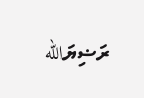ރަޟިޔަالله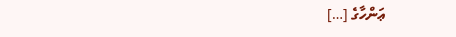ޢަންހާގެ […]